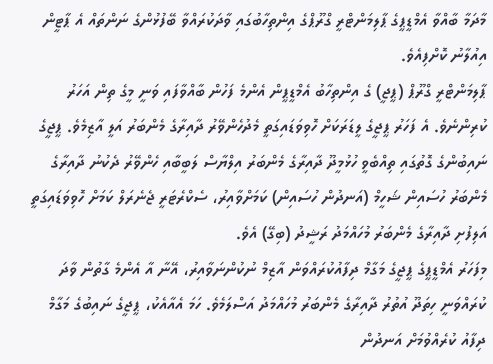މާދަމާ ބާއްވާ އެމްޑީޕީގެ ޕާލިމަންޓްރީ ގްރޫޕްގެ އިންތިހާބުގައި ވާދަކުރައްވާ ބޭފުޅުންގެ ނަންތައް އެ ޕާޓީން އިއުލާނު ކޮށްފިއެވެ.
ޕާލިމަންޓްރީ ގްރޫޕް (ޕީޖީ) ގެ އިންތިހާބު އެމްޑީޕީން އެންމެ ފަހުން ބާއްވާފައި ވަނީ މީގެ ތިން އަހަރު ކުރިންނެވެ. އެ ފަހަރު ޕީޖީގެ ލީޑަރަކަށް ހޮވިވަޑައިގަތީ މެދުހެންވޭރު ދާއިރާގެ މެންބަރު އަލީ އާޒިމެވެ. ޕީޖީގެ ނައިބުންގެ ގޮތުގައި ތިއްބެވީ ހުޅުމީދޫ ދާއިރާގެ މެންބަރު އިލްޔާސް ލަބީބާއި ހެންވޭރު ދެކުނު ދާއިރާގެ މެންބަރު ހުސައިން ޝަހީމް (އަނދުން ހުސައިން) ކަމަށްވާއިރު، ސެކްރެޓަރީ ޖެނެރަލް ކަމަށް ހޮވިވަޑައިގަތީ އަލިފުށި ދާއިރާގެ މެންބަރު މުހައްމަދު ރަޝީދު (ބިގޭ) އެވެ.
މިފަހަރު އެމްޑީޕީގެ ޕީޖީގެ މަގާމް ދިފާއުކުރައްވަން އާޒިމް ނުކުންނަވާއިރު، އޭނާ އާ އެންމެ ގާތުން ވާދަ ކުރައްވަނީ ހިތަދޫ އުތުރު ދާއިރާގެ މެންބަރު މުހައްމަދު އަސްލަމެވެ. ހަމަ އެއާއެކު، ޕީޖީގެ ނައިބުގެ މަގާމް ދިފާއު ކުރެއްވުމަށް އަނދުން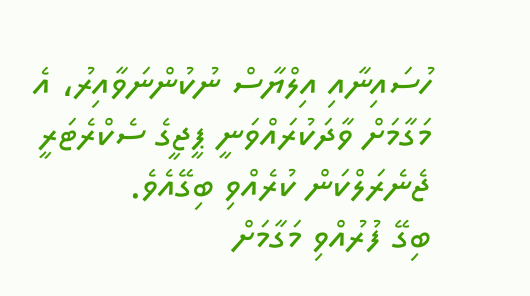ހުސައިނާއި އިލްޔާސް ނުކުންނަވާއިރު، އެ މަގާމަށް ވާދަކުރައްވަނީ ޕީޖީގެ ސެކްރެޓަރީ ޖެނެރަލްކަން ކުރެއްވި ބިގޭއެވެ.
ބިގޭ ފުރުއްވި މަގާމަށް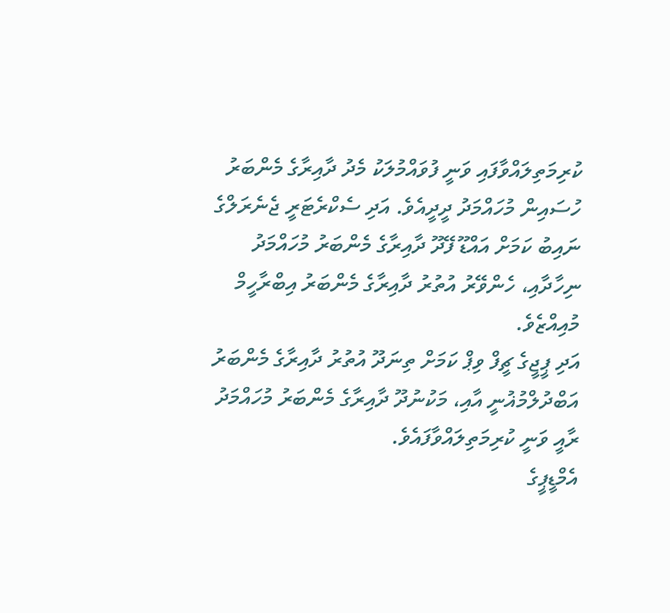ކުރިމަތިލައްވާފައި ވަނީ ފުވައްމުލަކު މެދު ދާއިރާގެ މެންބަރު ހުސައިން މުހައްމަދު ދީދީއެވެ. އަދި ސެކްރެޓަރީ ޖެނެރަލްގެ ނައިބު ކަމަށް އައްޑޫ ފޭދޫ ދާއިރާގެ މެންބަރު މުހައްމަދު ނިހާދާއި، ހެންވޭރު އުތުރު ދާއިރާގެ މެންބަރު އިބްރާހީމް މުއިއްޒެވެ.
އަދި ޕީޖީގެ ޗީފް ވިޕް ކަމަށް ތިނަދޫ އުތުރު ދާއިރާގެ މެންބަރު އަބްދުލްމުޣުނީ އާއި، މަކުނުދޫ ދާއިރާގެ މެންބަރު މުހައްމަދު ރާއީ ވަނީ ކުރިމަތިލައްވާފައެވެ.
އެމްޑީޕީގެ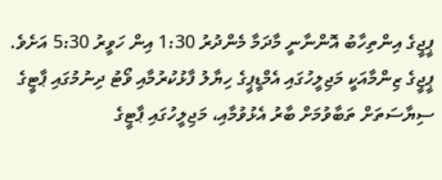ޕީޖީގެ އިންތިހާބު އޮންނާނީ މާދަމާ މެންދުރު 1:30 އިން ހަވީރު 5:30 އަށެވެ.
ޕީޖީގެ ޒިންމާއަކީ މަޖިލީހުގައި އެމްޑީޕީގެ ހިޔާލު ފާޅުކުރުމާއި ވޯޓު ދިނުމުގައި ޕާޓީގެ ސިޔާސަތަށް ތަބާވުމަށް ބާރު އެޅުވުމާއި، މަޖިލީހުގައި ޕާޓީގެ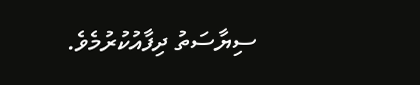ސިޔާސަތު ދިފާއުކުރުމެވެ.